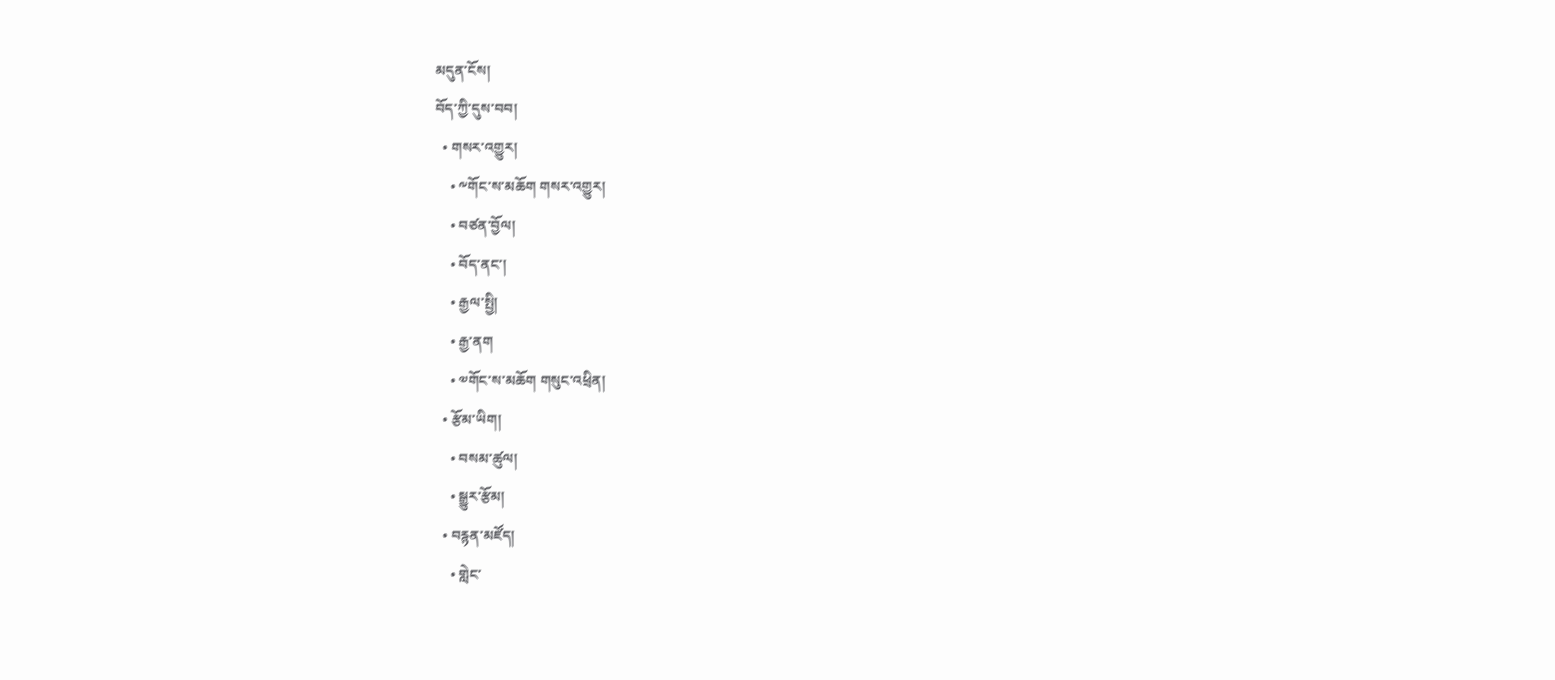མདུན་ངོས།
བོད་ཀྱི་དུས་བབ།
  • གསར་འགྱུར།
    • ༸གོང་ས་མཆོག གསར་འགྱུར།
    • བཙན་བྱོལ།
    • བོད་ནང་།
    • རྒྱལ་སྤྱི།
    • རྒྱ་ནག
    • ༧གོང་ས་མཆོག གསུང་འཕྲིན།
  • རྩོམ་ཡིག།
    • བསམ་ཚུལ།
    • སྒྱུར་རྩོམ།
  • བརྙན་མཛོད།
    • གླེང་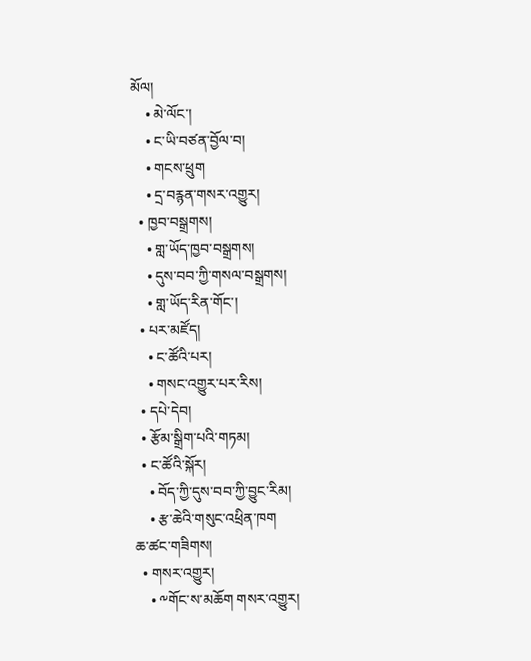མོལ།
    • མེ་ལོང་།
    • ང་ཡི་བཙན་བྱོལ་བ།
    • གངས་ཕྲུག
    • དྲ་བརྙན་གསར་འགྱུར།
  • ཁྱབ་བསྒྲགས།
    • གླ་ཡོད་ཁྱབ་བསྒྲགས།
    • དུས་བབ་ཀྱི་གསལ་བསྒྲགས།
    • གླ་ཡོད་རིན་གོང་།
  • པར་མཛོད།
    • ང་ཚོའི་པར།
    • གསང་འགྱུར་པར་རིས།
  • དཔེ་དེབ།
  • རྩོམ་སྒྲིག་པའི་གཏམ།
  • ང་ཚོའི་སྐོར།
    • བོད་ཀྱི་དུས་བབ་ཀྱི་བྱུང་རིམ།
    • རྩ་ཆེའི་གསུང་འཕྲིན་ཁག
ཆ་ཚང་གཟིགས།
  • གསར་འགྱུར།
    • ༸གོང་ས་མཆོག གསར་འགྱུར།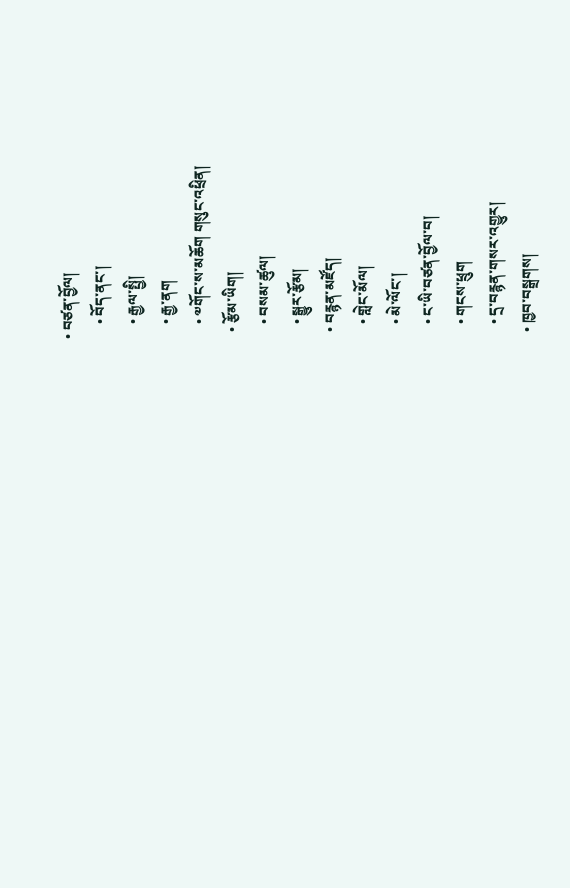• བཙན་བྱོལ།
    • བོད་ནང་།
    • རྒྱལ་སྤྱི།
    • རྒྱ་ནག
    • ༧གོང་ས་མཆོག གསུང་འཕྲིན།
  • རྩོམ་ཡིག།
    • བསམ་ཚུལ།
    • སྒྱུར་རྩོམ།
  • བརྙན་མཛོད།
    • གླེང་མོལ།
    • མེ་ལོང་།
    • ང་ཡི་བཙན་བྱོལ་བ།
    • གངས་ཕྲུག
    • དྲ་བརྙན་གསར་འགྱུར།
  • ཁྱབ་བསྒྲགས།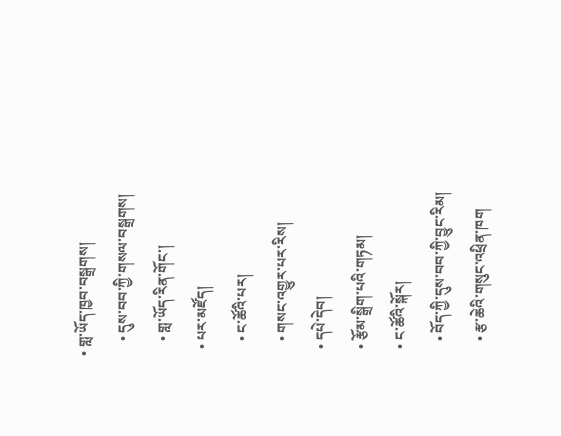• གླ་ཡོད་ཁྱབ་བསྒྲགས།
    • དུས་བབ་ཀྱི་གསལ་བསྒྲགས།
    • གླ་ཡོད་རིན་གོང་།
  • པར་མཛོད།
    • ང་ཚོའི་པར།
    • གསང་འགྱུར་པར་རིས།
  • དཔེ་དེབ།
  • རྩོམ་སྒྲིག་པའི་གཏམ།
  • ང་ཚོའི་སྐོར།
    • བོད་ཀྱི་དུས་བབ་ཀྱི་བྱུང་རིམ།
    • རྩ་ཆེའི་གསུང་འཕྲིན་ཁག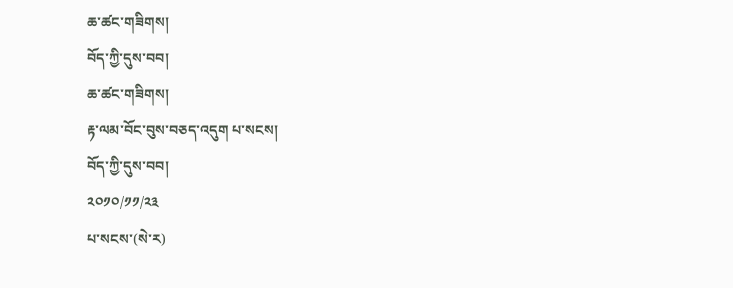ཆ་ཚང་གཟིགས།
བོད་ཀྱི་དུས་བབ།
ཆ་ཚང་གཟིགས།
རྟ་ལམ་བོང་བུས་བཅད་འདུག པ་སངས།
བོད་ཀྱི་དུས་བབ།
༢༠༡༠/༡༡/༢༣
པ་སངས་(སེ་ར)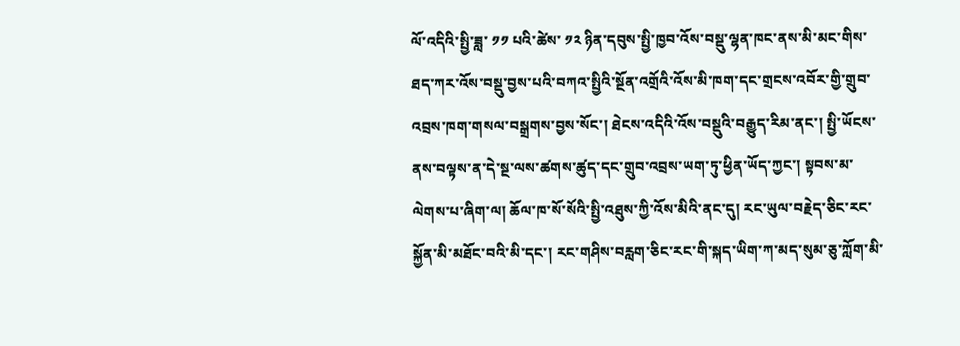ལོ་འདིའི་སྤྱི་ཟླ་ ༡༡ པའི་ཚེས་ ༡༢ ཉིན་དབུས་སྤྱི་ཁྱབ་འོས་བསྡུ་ལྷན་ཁང་ནས་མི་མང་གིས་ཐད་ཀར་འོས་བསྡུ་བྱས་པའི་བཀའ་སྤྱིའི་སྔོན་འགྲོའི་འོས་མི་ཁག་དང་གྲངས་འབོར་གྱི་གྲུབ་འབྲས་ཁག་གསལ་བསྒྲགས་བྱས་སོང་། ཐེངས་འདིའི་འོས་བསྡུའི་བརྒྱུད་རིམ་ནང་། སྤྱི་ཡོངས་ནས་བལྟས་ན་དེ་སྔ་ལས་ཚགས་ཚུད་དང་གྲུབ་འབྲས་ཡག་ཏུ་ཕྱིན་ཡོད་ཀྱང་། སྟབས་མ་ལེགས་པ་ཞིག་ལ། ཆོལ་ཁ་སོ་སོའི་སྤྱི་འཐུས་ཀྱི་འོས་མིའི་ནང་དུ། རང་ཡུལ་བརྗེད་ཅིང་རང་སྐྱོན་མི་མཐོང་བའི་མི་དང་། རང་གཤིས་བརླག་ཅིང་རང་གི་སྐད་ཡིག་ཀ་མད་སུམ་ཅུ་ཀློག་མི་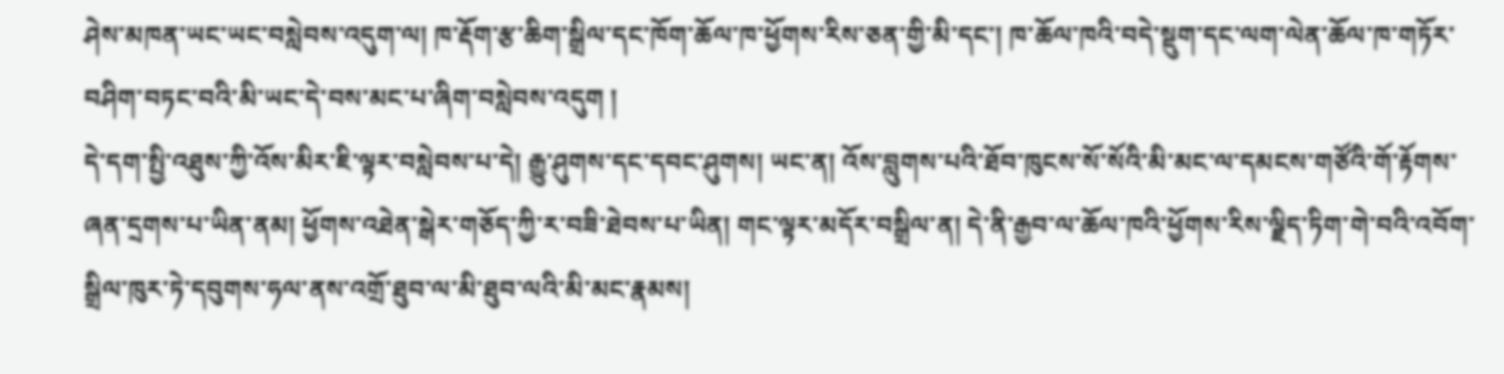ཤེས་མཁན་ཡང་ཡང་བསླེབས་འདུག་ལ། ཁ་རྡོག་རྩ་ཆིག་སྒྲིལ་དང་ཁོག་ཆོལ་ཁ་ཕྱོགས་རིས་ཅན་གྱི་མི་དང་། ཁ་ཆོལ་ཁའི་བདེ་སྡུག་དང་ལག་ལེན་ཆོལ་ཁ་གཏོར་བཤིག་བཏང་བའི་མི་ཡང་དེ་བས་མང་པ་ཞིག་བསླེབས་འདུག །
དེ་དག་སྤྱི་འཐུས་ཀྱི་འོས་མིར་ཇི་ལྟར་བསླེབས་པ་དེ། རྒྱུ་ཤུགས་དང་དབང་ཤུགས། ཡང་ན། འོས་བླུགས་པའི་ཐོབ་ཁུངས་སོ་སོའི་མི་མང་ལ་དམངས་གཙོའི་གོ་རྟོགས་ཞན་དྲགས་པ་ཡིན་ནམ། ཕྱོགས་འཐེན་སྒེར་གཅོད་ཀྱི་ར་བཟི་ཐེབས་པ་ཡིན། གང་ལྟར་མདོར་བསྒྲིལ་ན། དེ་ནི་རྒྱབ་ལ་ཆོལ་ཁའི་ཕྱོགས་རིས་ལྗིད་ཏིག་གེ་བའི་འབོག་སྒྲིལ་ཁུར་ཏེ་དབུགས་ཧལ་ནས་འགྲོ་ཐུབ་ལ་མི་ཐུབ་ལའི་མི་མང་རྣམས།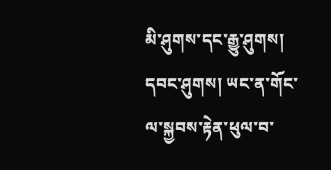མི་ཤུགས་དང་རྒྱུ་ཤུགས། དབང་ཤུགས། ཡང་ན་གོང་ལ་སྐྱབས་རྟེན་ཕུལ་བ་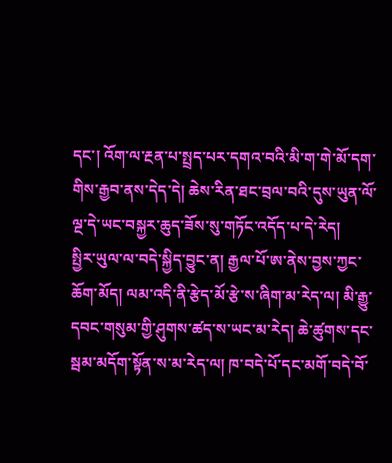དང་། འོག་ལ་རྔན་པ་སྤྲད་པར་དགའ་བའི་མི་ག་གེ་མོ་དག་གིས་རྒྱབ་ནས་དེད་དེ། ཆེས་རིན་ཐང་བྲལ་བའི་དུས་ཡུན་ལོ་ལྔ་དེ་ཡང་བསྐྱར་ཆུད་ཟོས་སུ་གཏོང་འདོད་པ་དེ་རེད།
སྤྱིར་ཡུལ་ལ་བདེ་སྐྱིད་བྱུང་ན། རྒྱལ་པོ་ཨ་ནེས་བྱས་ཀྱང་ཆོག་མོད། ལམ་འདི་ནི་རྩེད་མོ་རྩེ་ས་ཞིག་མ་རེད་ལ། མི་རྒྱུ་དབང་གསུམ་གྱི་ཤུགས་ཚད་ས་ཡང་མ་རེད། ཆེ་ཚུགས་དང་སྦམ་མདོག་སྟོན་ས་མ་རེད་ལ། ཁ་བདེ་པོ་དང་མགོ་བདེ་བོ་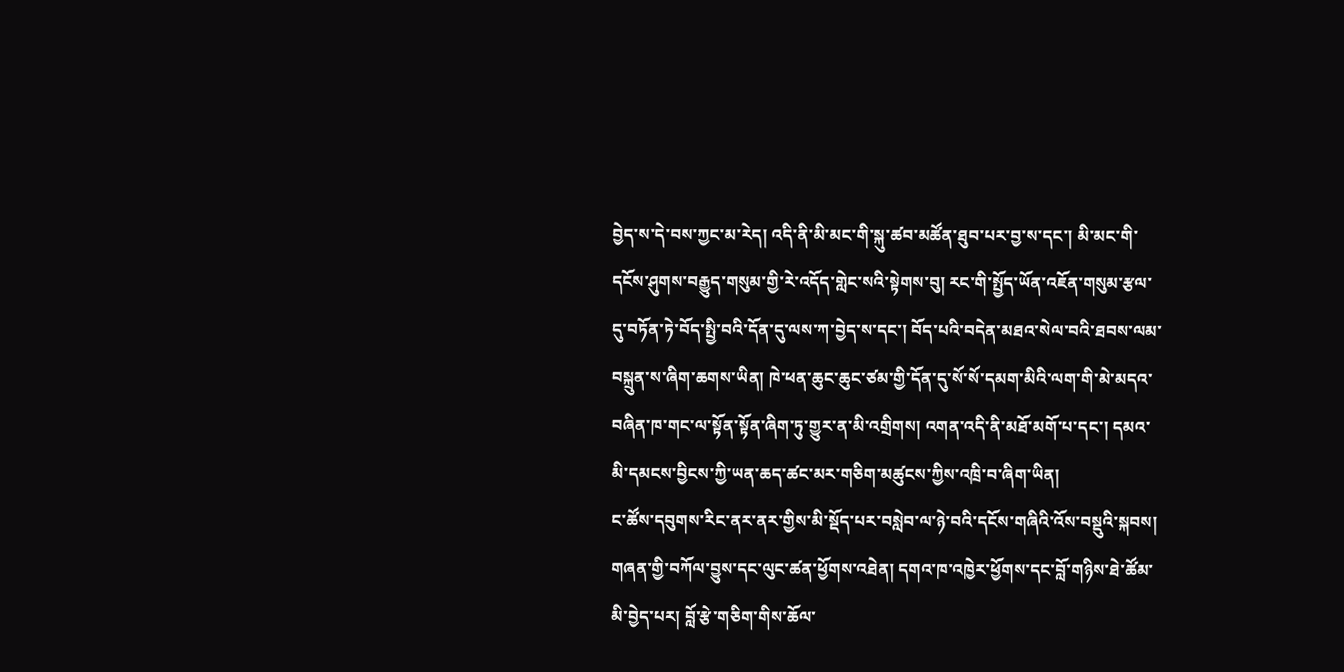བྱེད་ས་དེ་བས་ཀྱང་མ་རེད། འདི་ནི་མི་མང་གི་སྐུ་ཚབ་མཚོན་ཐུབ་པར་བྱ་ས་དང་། མི་མང་གི་དངོས་ཤུགས་བརྒྱུད་གསུམ་གྱི་རེ་འདོད་གླེང་སའི་སྟེགས་བུ། རང་གི་སྤྱོད་ཡོན་འཇོན་གསུམ་རྩལ་དུ་བཏོན་ཏེ་བོད་སྤྱི་བའི་དོན་དུ་ལས་ཀ་བྱེད་ས་དང་། བོད་པའི་བདེན་མཐའ་སེལ་བའི་ཐབས་ལམ་བསྐྲུན་ས་ཞིག་ཆགས་ཡིན། ཁེ་ཕན་ཆུང་ཆུང་ཙམ་གྱི་དོན་དུ་སོ་སོ་དམག་མིའི་ལག་གི་མེ་མདའ་བཞིན་ཁ་གང་ལ་སྟོན་སྟོན་ཞིག་ཏུ་གྱུར་ན་མི་འགྲིགས། འགན་འདི་ནི་མཐོ་མགོ་པ་དང་། དམའ་མི་དམངས་བྱིངས་ཀྱི་ཡན་ཆད་ཚང་མར་གཅིག་མཚུངས་ཀྱིས་འཁྲི་བ་ཞིག་ཡིན།
ང་ཚོས་དབུགས་རིང་ནར་ནར་གྱིས་མི་སྡོད་པར་བསླེབ་ལ་ཉེ་བའི་དངོས་གཞིའི་འོས་བསྡུའི་སྐབས། གཞན་གྱི་བཀོལ་བྱུས་དང་ལུང་ཚན་ཕྱོགས་འཐེན། དགའ་ཁ་འཁྱེར་ཕྱོགས་དང་བློ་གཉིས་ཐེ་ཚོམ་མི་བྱེད་པར། བློ་རྩེ་གཅིག་གིས་ཆོལ་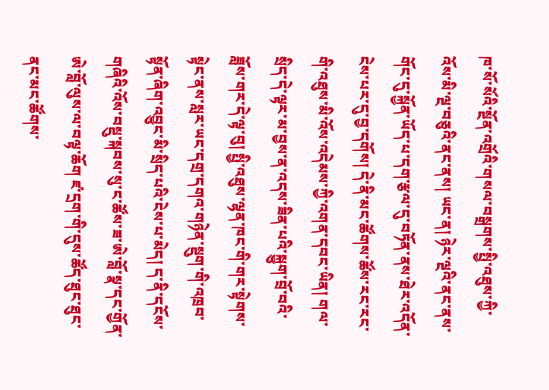ཁ་སོ་སོའི་སྔོན་འགྲོའི་གསལ་བསྒྲགས་སྤྱི་འཐུས་ཀྱི་འོས་མི་ལྔ་བཅུའི་ནང་ནས། ཡང་ན། ཉེར་ལྔའི་ནང་ནས་གོང་དུ་སྐྱོན་ཡོད་པ་དག་རྩལ་དུ་བཏོན་ནས་ཐེར་འདོན་ངེས་པར་དུ་བྱ་དགོས། དེ་ནི་མང་ཚོགས་ཚོས་རང་རང་གི་འཐུས་མི་འོས་འདེམས་ཀྱི་འགན་དབང་ཡིན། གལ་སྲིད་དེ་ལྟར་མ་བྱས་ན་འདས་ཟིན་པའི་སྐྱུག་བྲོ་བའི་ཟློས་གར་དེ་ལྟ་བུ། སྤྱི་འཐུས་ལྷན་ཁང་གི་གར་སྟེགས་སྟེང་ནས་སླར་ཡང་དགྲ་དགའ་གཉེན་སྡུག་གི་འཁྲབ་སྟོན་ཞིག་འབྱུང་མི་སྲིད་པའི་ངེས་པ་མེད། ད་ནི་དངོས་གཞིའི་འོས་བསྡུ་སྐབས་སུ་ང་ཚོས་ཟ་ཨེ་བློ་སྣ་དང་གྱོན་ཨེ་བློ་ལུས་ལ་བལྟ་ཆོག ཛ་དྲག་གི་དུས་ཚོད་ཐུང་ཐུང་ནང་མང་ཚོགས་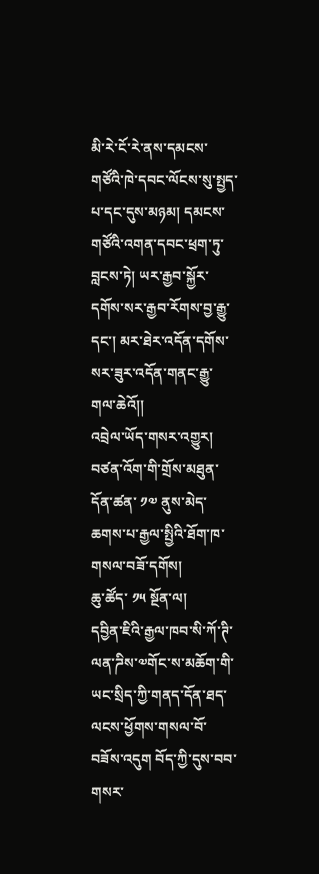མི་རེ་ངོ་རེ་ནས་དམངས་གཙོའི་ཁེ་དབང་ལོངས་སུ་སྤྱད་པ་དང་དུས་མཉམ། དམངས་གཙོའི་འགན་དབང་ཕྲག་ཏུ་བླངས་ཏེ། ཡར་རྒྱབ་སྐྱོར་དགོས་སར་རྒྱབ་རོགས་བྱ་རྒྱུ་དང་། མར་ཐེར་འདོན་དགོས་སར་ཟུར་འདོན་གནང་རྒྱུ་གལ་ཆེའོ།།
འབྲེལ་ཡོད་གསར་འགྱུར།
བཙན་འོག་གི་གྲོས་མཐུན་དོན་ཚན་ ༡༧ ནུས་མེད་ཆགས་པ་རྒྱལ་སྤྱིའི་ཐོག་ཁ་གསལ་བཟོ་དགོས།
ཆུ་ཚོད་ ༡༥ སྔོན་ལ།
དབྱིན་ཇིའི་རྒྱལ་ཁབ་སི་ཀོ་ཊི་ལན་ཌིས་༧གོང་ས་མཆོག་གི་ཡང་སྲིད་ཀྱི་གནད་དོན་ཐད་ལངས་ཕྱོགས་གསལ་བོ་བཟོས་འདུག བོད་ཀྱི་དུས་བབ་གསར་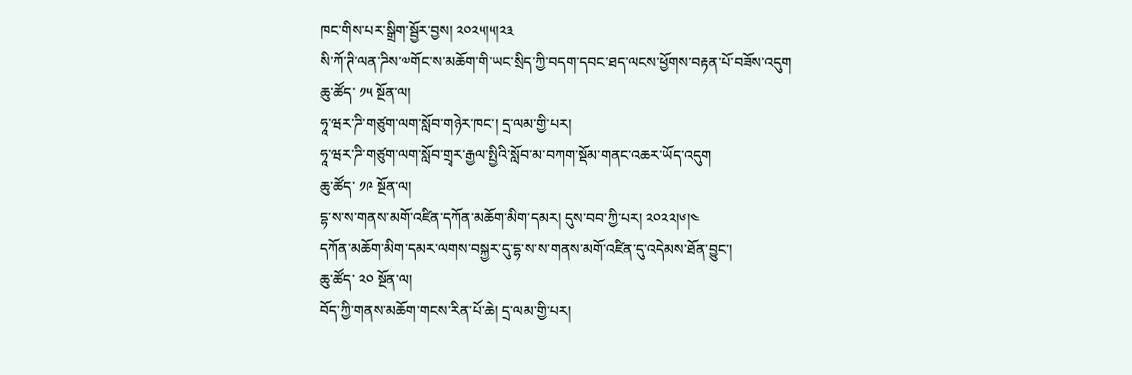ཁང་གིས་པར་སྒྲིག་སྦྱོར་བྱས། ༢༠༢༥།༥།༢༣
སི་ཀོ་ཊི་ལན་ཌིས་༧གོང་ས་མཆོག་གི་ཡང་སྲིད་ཀྱི་བདག་དབང་ཐད་ལངས་ཕྱོགས་བརྟན་པོ་བཟོས་འདུག
ཆུ་ཚོད་ ༡༥ སྔོན་ལ།
ཧཱ་ཝར་ཌི་གཙུག་ལག་སློབ་གཉེར་ཁང་། དྲ་ལམ་གྱི་པར།
ཧཱ་ཝར་ཌི་གཙུག་ལག་སློབ་གྲྭར་རྒྱལ་སྤྱིའི་སློབ་མ་བཀག་སྡོམ་གནང་འཆར་ཡོད་འདུག
ཆུ་ཚོད་ ༡༩ སྔོན་ལ།
དྷ་ས་ས་གནས་མགོ་འཛིན་དཀོན་མཆོག་མིག་དམར། དུས་བབ་ཀྱི་པར། ༢༠༢༢།༦།༤
དཀོན་མཆོག་མིག་དམར་ལགས་བསྐྱར་དུ་དྷ་ས་ས་གནས་མགོ་འཛིན་དུ་འདེམས་ཐོན་བྱུང་།
ཆུ་ཚོད་ ༢༠ སྔོན་ལ།
བོད་ཀྱི་གནས་མཆོག་གངས་རིན་པོ་ཆེ། དྲ་ལམ་གྱི་པར།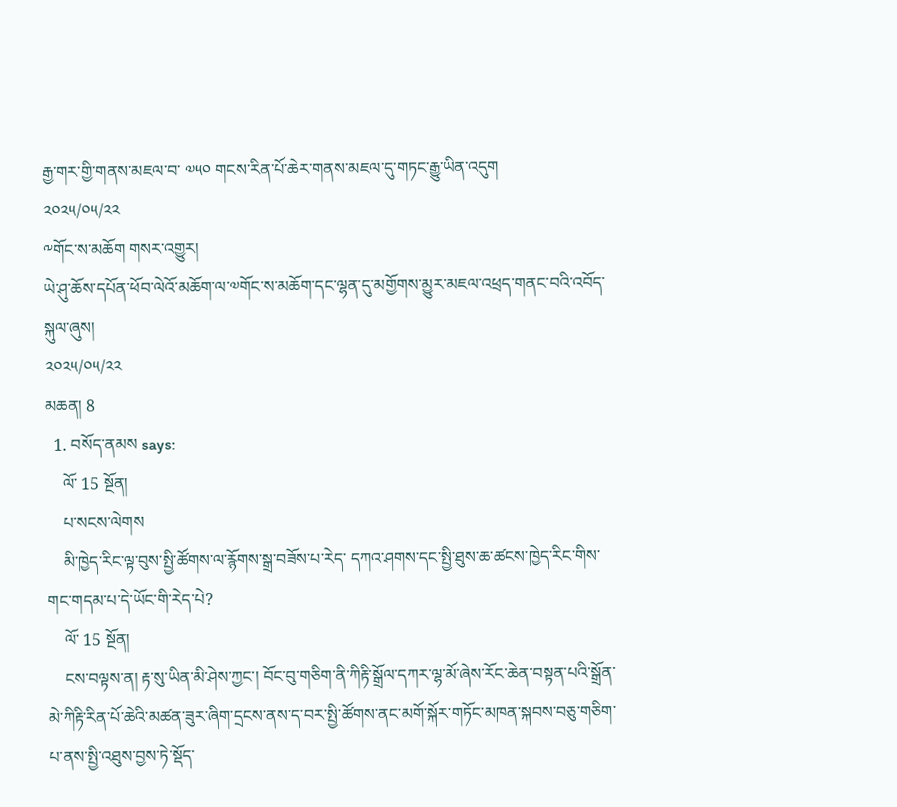རྒྱ་གར་གྱི་གནས་མཇལ་བ་ ༧༥༠ གངས་རིན་པོ་ཆེར་གནས་མཇལ་དུ་གཏང་རྒྱུ་ཡིན་འདུག
༢༠༢༥/༠༥/༢༢
༸གོང་ས་མཆོག གསར་འགྱུར།
ཡེ་ཤུ་ཆོས་དཔོན་ཕོབ་ལེའོ་མཆོག་ལ་༧གོང་ས་མཆོག་དང་ལྷན་དུ་མགྱོགས་མྱུར་མཇལ་འཕྲད་གནང་བའི་འབོད་སྐུལ་ཞུས།
༢༠༢༥/༠༥/༢༢
མཆན། 8
  1. བསོད་ནམས says:
    ལོ་ 15 སྔོན།
    པ་སངས་ལེགས
    མི་ཁྱེད་རིང་ལྟ་བུས་སྤྱི་ཚོགས་ལ་རྙོགས་སྒྲ་བཟོས་པ་རེད་ དཀའ་ཤགས་དང་སྤྱི་ཐུས་ཆ་ཚངས་ཁྱེད་རིང་གིས་གང་གདམ་པ་དེ་ཡོང་གི་རེད་པེ?
    ལོ་ 15 སྔོན།
    ངས་བལྟས་ན། རྟ་སུ་ཡིན་མི་ཤེས་ཀྱང་། བོང་བུ་གཅིག་ནི་ཀིརྟི་སྒྲོལ་དཀར་ལྷ་མོ་ཞེས་རོང་ཆེན་བསྟན་པའི་སྒྲོན་མེ་ཀིརྟི་རིན་པོ་ཆེའི་མཚན་ཟུར་ཞིག་དྲངས་ནས་ད་བར་སྤྱི་ཚོགས་ནང་མགོ་སྐོར་གཏོང་མཁན་སྐབས་བཅུ་གཅིག་པ་ནས་སྤྱི་འཐུས་བྱས་ཏེ་སྡོད་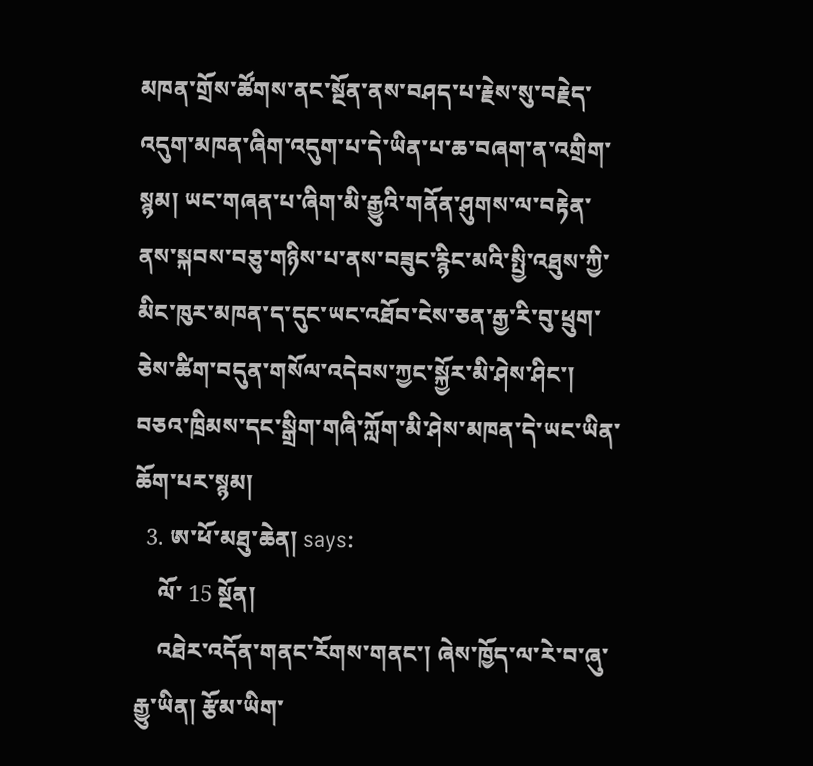མཁན་གྲོས་ཚོགས་ནང་སྔོན་ནས་བཤད་པ་རྗེས་སུ་བརྗེད་འདུག་མཁན་ཞིག་འདུག་པ་དེ་ཡིན་པ་ཆ་བཞག་ན་འགྲིག་སྙམ། ཡང་གཞན་པ་ཞིག་མི་རྒྱུའི་གནོན་ཤུགས་ལ་བརྟེན་ནས་སྐབས་བཅུ་གཉིས་པ་ནས་བཟུང་རྙིང་མའི་སྤྱི་འཐུས་ཀྱི་མིང་ཁུར་མཁན་ད་དུང་ཡང་འཐོབ་ངེས་ཅན་རྒྱ་རི་བུ་ཕྲུག་ཅེས་ཚིག་བདུན་གསོལ་འདེབས་ཀྱང་སྐྱོར་མི་ཤེས་ཤིང་། བཅའ་ཁྲིམས་དང་སྒྲིག་གཞི་ཀློག་མི་ཤེས་མཁན་དེ་ཡང་ཡིན་ཆོག་པར་སྙམ།
  3. ཨ་ཕོ་མཐུ་ཆེན། says:
    ལོ་ 15 སྔོན།
    འཐེར་འདོན་གནང་རོགས་གནང་། ཞེས་ཁྱོད་ལ་རེ་བ་ཞུ་རྒྱུ་ཡིན། རྩོམ་ཡིག་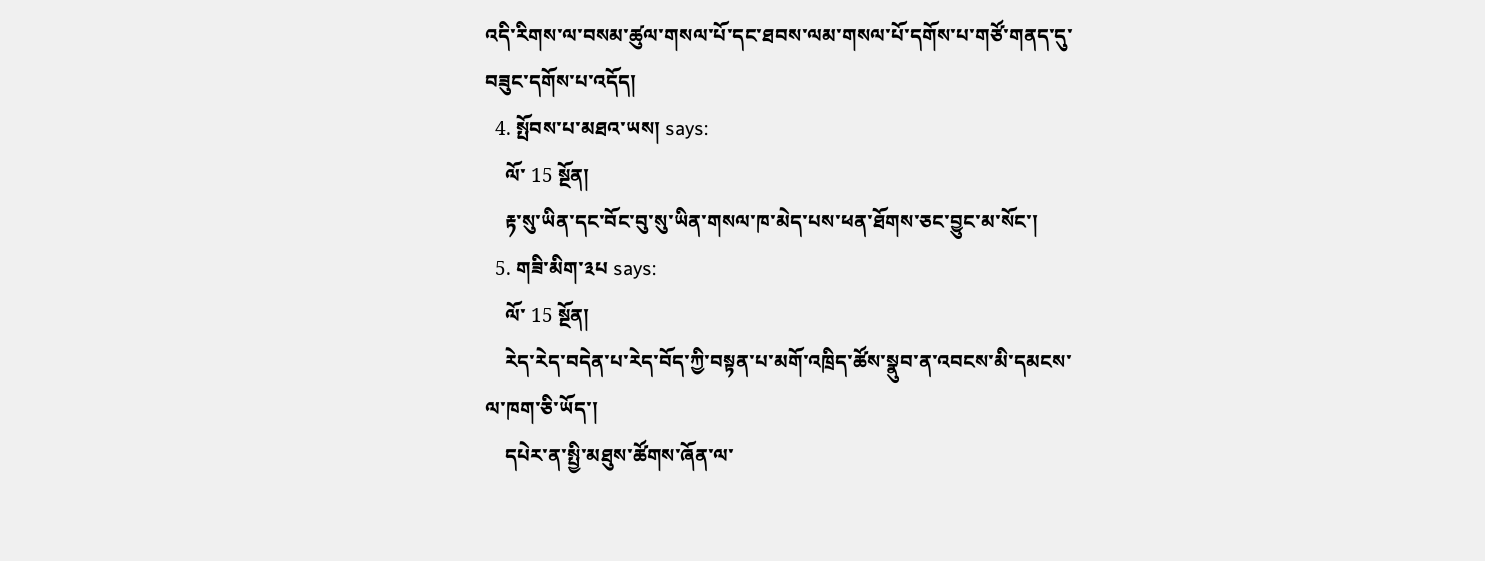འདི་རིགས་ལ་བསམ་ཚུལ་གསལ་པོ་དང་ཐབས་ལམ་གསལ་པོ་དགོས་པ་གཙོ་གནད་དུ་བཟུང་དགོས་པ་འདོད།
  4. སྤོབས་པ་མཐའ་ཡས། says:
    ལོ་ 15 སྔོན།
    རྟ་སུ་ཡིན་དང་བོང་བུ་སུ་ཡིན་གསལ་ཁ་མེད་པས་ཕན་ཐོགས་ཅང་བྱུང་མ་སོང་།
  5. གཟི་མིག་༣པ says:
    ལོ་ 15 སྔོན།
    རེད་རེད་བདེན་པ་རེད་བོད་ཀྱི་བསྟན་པ་མགོ་འཁྲིད་ཚོས་སྣུབ་ན་འབངས་མི་དམངས་ལ་ཁག་ཅི་ཡོད་།
    དཔེར་ན་སྤྱི་མཐུས་ཚོགས་ཞོན་ལ་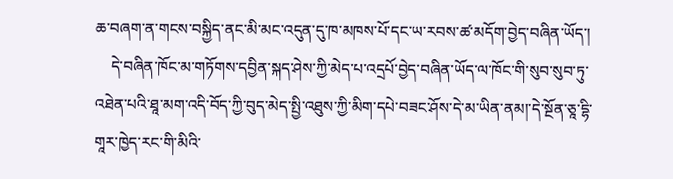ཆ་བཞག་ན་གངས་བསྐྱིད་ནང་མི་མང་འདུན་དུ་ཁ་མཁས་པོ་དང་ཡ་རབས་ཚ་མདོག་བྱེད་བཞིན་ཡོད་།
    དེ་བཞིན་ཁོང་མ་གཏོགས་དབྱིན་སྐད་ཤེས་ཀྱི་མེད་པ་འདྲཔོ་བྱེད་བཞིན་ཡོད་ལ་ཁོང་གི་སུབ་སུབ་ཏུ་འཐེན་པའི་ཐཱ་མག་འདི་བོད་ཀྱི་བུད་མེད་སྤྱི་འཐུས་ཀྱི་མིག་དཔེ་བཟང་ཤོས་དེ་མ་ཡིན་ནམ།་དེ་སྔོན་ཅཱ་དྷི་གཱར་ཁྱེད་རང་གི་མིའི་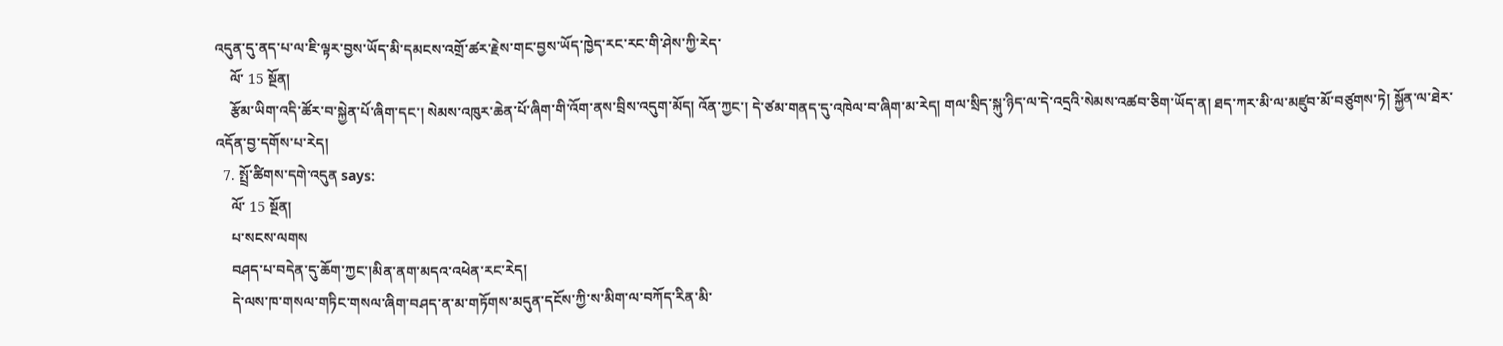འདུན་དུ་ནད་པ་ལ་ཇི་ལྟར་བྱས་ཡོད་མི་དམངས་འགྲོ་ཚར་རྗེས་གང་བྱས་ཡོད་ཁྱེད་རང་རང་གི་ཤེས་ཀྱི་རེད་
    ལོ་ 15 སྔོན།
    རྩོམ་ཡིག་འདི་ཚོར་བ་སྐྱེན་པོ་ཞིག་དང་། སེམས་འཁུར་ཆེན་པོ་ཞིག་གི་འོག་ནས་བྲིས་འདུག་མོད། འོན་ཀྱང་། དེ་ཙམ་གནད་དུ་འཁེལ་བ་ཞིག་མ་རེད། གལ་སྲིད་སྐུ་ཉིད་ལ་དེ་འདྲའི་སེམས་འཚབ་ཅིག་ཡོད་ན། ཐད་ཀར་མི་ལ་མཛུབ་མོ་བཙུགས་ཏེ། སྐྱོན་ལ་ཐེར་འདོན་བྱ་དགོས་པ་རེད།
  7. སྤྲོ་ཚིགས་དགེ་འདུན says:
    ལོ་ 15 སྔོན།
    པ་སངས་ལགས
    བཤད་པ་བདེན་དུ་ཆོག་ཀྱང་།མིན་ནག་མདའ་འཕེན་རང་རེད།
    དེ་ལས་ཁ་གསལ་གཏིང་གསལ་ཞིག་བཤད་ན་མ་གཏོགས་མདུན་དངོས་ཀྱི་ས་མིག་ལ་བཀོད་རིན་མི་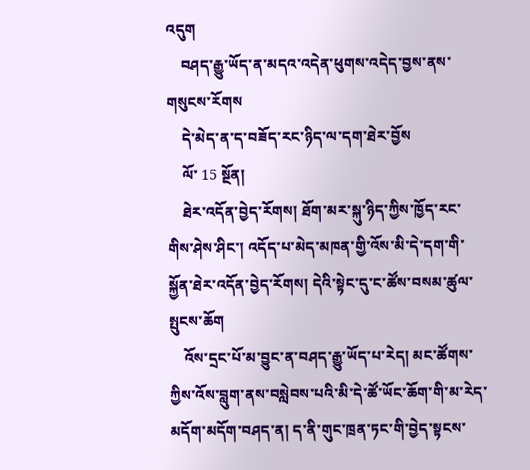འདུག
    བཤད་རྒྱུ་ཡོད་ན་མདའ་འདེན་ཕུགས་འདེད་བྱས་ནས་གསུངས་རོགས
    དེ་མེད་ན་ད་བཟོད་རང་ཉིད་ལ་དག་ཐེར་བྱོས
    ལོ་ 15 སྔོན།
    ཐེར་འདོན་བྱེད་རོགས། ཐོག་མར་སྐུ་ཉིད་ཀྱིས་ཁྱོད་རང་གིས་ཤེས་ཤིང་། འདོད་པ་མེད་མཁན་གྱི་འོས་མི་དེ་དག་གི་སྐྱོན་ཐེར་འདོན་བྱེད་རོགས། དེའི་སྟེང་དུ་ང་ཚོས་བསམ་ཚུལ་སྤུངས་ཆོག
    འོས་དྲང་པོ་མ་བྱུང་ན་བཤད་རྒྱུ་ཡོད་པ་རེད། མང་ཚོགས་ཀྱིས་འོས་བླུག་ནས་བསླེབས་པའི་མི་དེ་ཚོ་ཡོང་ཆོག་གི་མ་རེད་མདོག་མདོག་བཤད་ན། ད་ནི་གུང་ཁྲན་ཏང་གི་བྱེད་སྟངས་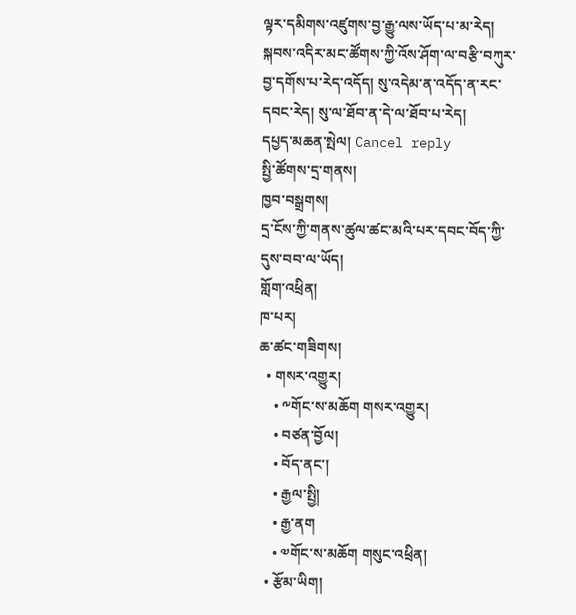ལྟར་དམིགས་འཛུགས་བྱ་རྒྱུ་ལས་ཡོད་པ་མ་རེད། སྐབས་འདིར་མང་ཚོགས་ཀྱི་འོས་ཤོག་ལ་བརྩི་བཀུར་བྱ་དགོས་པ་རེད་འདོད། སུ་འདེམ་ན་འདོད་ན་རང་དབང་རེད། སུ་ལ་ཐོབ་ན་དེ་ལ་ཐོབ་པ་རེད།
དཔྱད་མཆན་སྤེལ། Cancel reply
སྤྱི་ཚོགས་དྲ་གནས།
ཁྱབ་བསྒྲགས།
དྲ་ངོས་ཀྱི་གནས་ཚུལ་ཚང་མའི་པར་དབང་བོད་ཀྱི་དུས་བབ་ལ་ཡོད།
གློག་འཕྲིན།
ཁ་པར།
ཆ་ཚང་གཟིགས།
  • གསར་འགྱུར།
    • ༸གོང་ས་མཆོག གསར་འགྱུར།
    • བཙན་བྱོལ།
    • བོད་ནང་།
    • རྒྱལ་སྤྱི།
    • རྒྱ་ནག
    • ༧གོང་ས་མཆོག གསུང་འཕྲིན།
  • རྩོམ་ཡིག།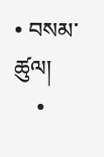• བསམ་ཚུལ།
    •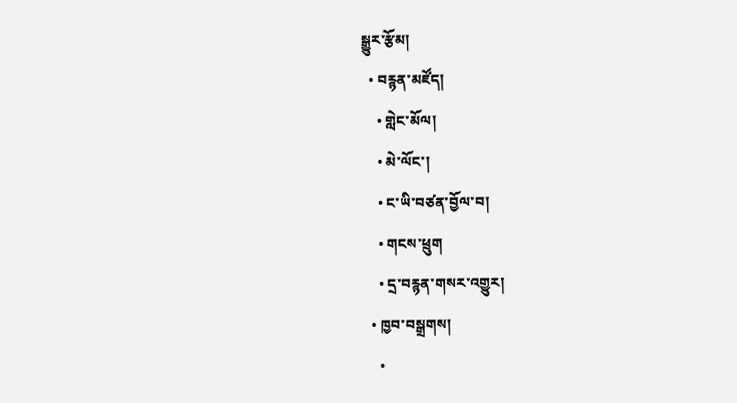སྒྱུར་རྩོམ།
  • བརྙན་མཛོད།
    • གླེང་མོལ།
    • མེ་ལོང་།
    • ང་ཡི་བཙན་བྱོལ་བ།
    • གངས་ཕྲུག
    • དྲ་བརྙན་གསར་འགྱུར།
  • ཁྱབ་བསྒྲགས།
    •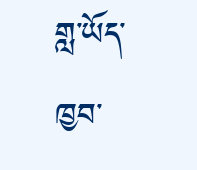གླ་ཡོད་ཁྱབ་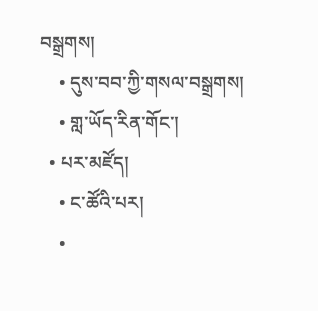བསྒྲགས།
    • དུས་བབ་ཀྱི་གསལ་བསྒྲགས།
    • གླ་ཡོད་རིན་གོང་།
  • པར་མཛོད།
    • ང་ཚོའི་པར།
    •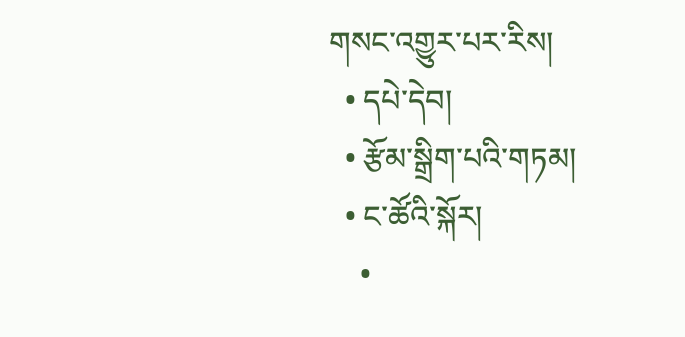གསང་འགྱུར་པར་རིས།
  • དཔེ་དེབ།
  • རྩོམ་སྒྲིག་པའི་གཏམ།
  • ང་ཚོའི་སྐོར།
    •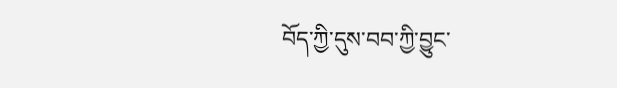བོད་ཀྱི་དུས་བབ་ཀྱི་བྱུང་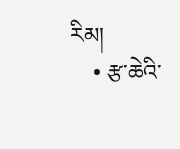རིམ།
    • རྩ་ཆེའི་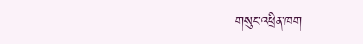གསུང་འཕྲིན་ཁག